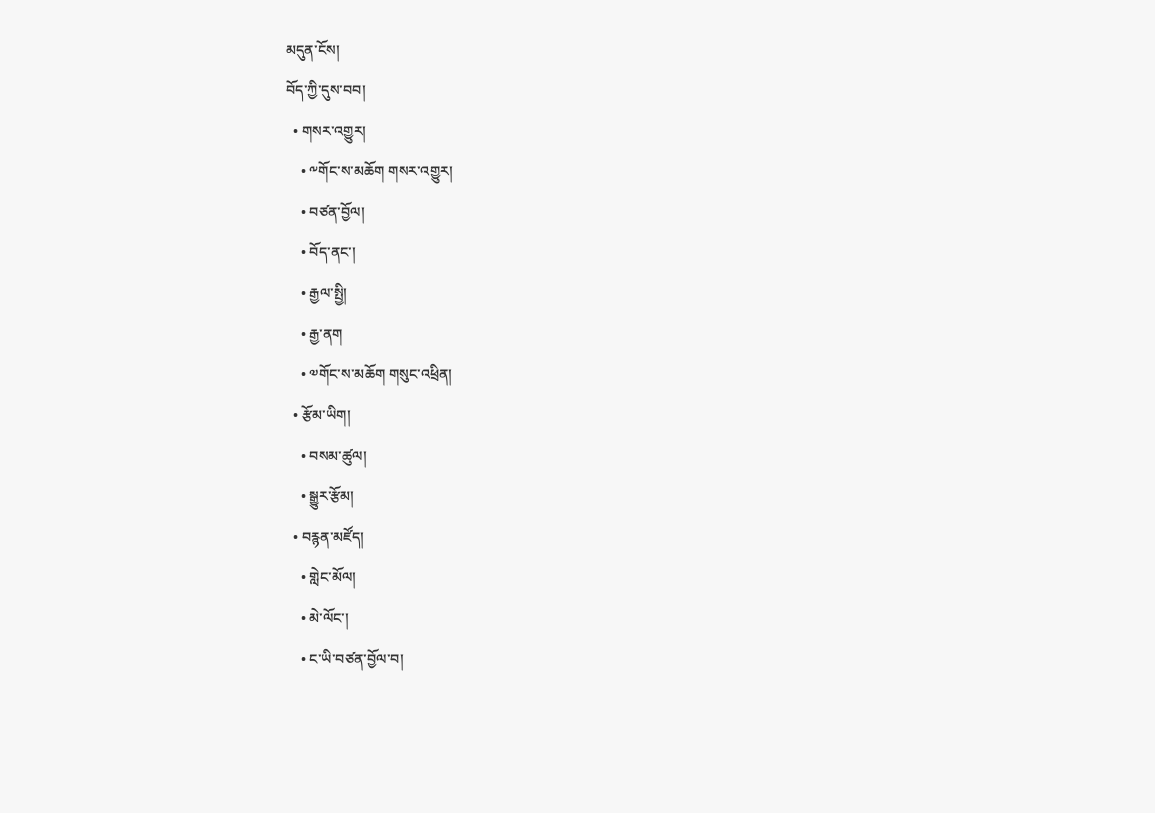མདུན་ངོས།
བོད་ཀྱི་དུས་བབ།
  • གསར་འགྱུར།
    • ༸གོང་ས་མཆོག གསར་འགྱུར།
    • བཙན་བྱོལ།
    • བོད་ནང་།
    • རྒྱལ་སྤྱི།
    • རྒྱ་ནག
    • ༧གོང་ས་མཆོག གསུང་འཕྲིན།
  • རྩོམ་ཡིག།
    • བསམ་ཚུལ།
    • སྒྱུར་རྩོམ།
  • བརྙན་མཛོད།
    • གླེང་མོལ།
    • མེ་ལོང་།
    • ང་ཡི་བཙན་བྱོལ་བ།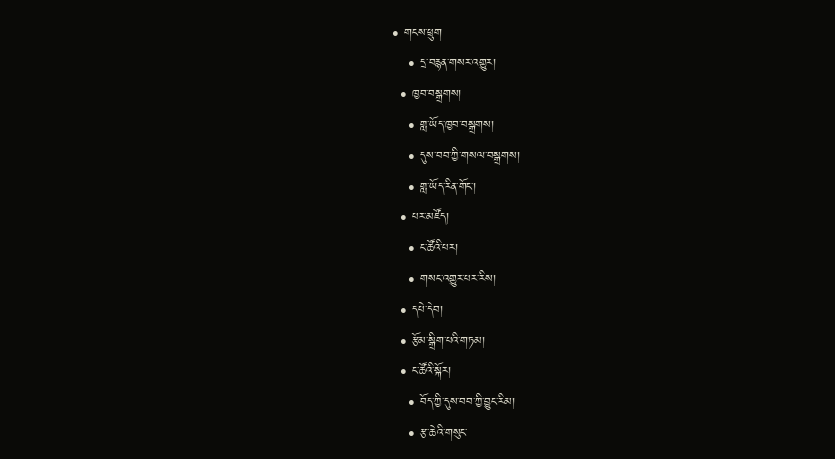• གངས་ཕྲུག
    • དྲ་བརྙན་གསར་འགྱུར།
  • ཁྱབ་བསྒྲགས།
    • གླ་ཡོད་ཁྱབ་བསྒྲགས།
    • དུས་བབ་ཀྱི་གསལ་བསྒྲགས།
    • གླ་ཡོད་རིན་གོང་།
  • པར་མཛོད།
    • ང་ཚོའི་པར།
    • གསང་འགྱུར་པར་རིས།
  • དཔེ་དེབ།
  • རྩོམ་སྒྲིག་པའི་གཏམ།
  • ང་ཚོའི་སྐོར།
    • བོད་ཀྱི་དུས་བབ་ཀྱི་བྱུང་རིམ།
    • རྩ་ཆེའི་གསུང་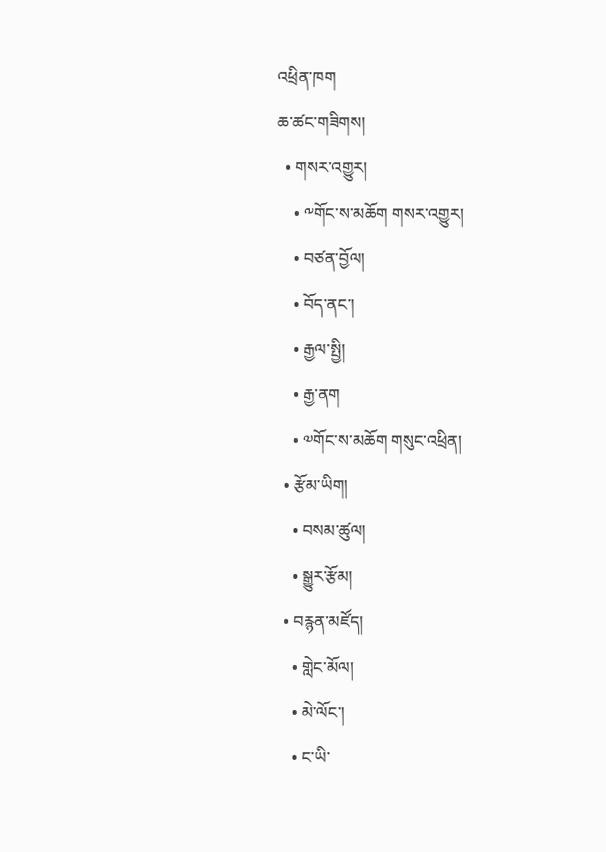འཕྲིན་ཁག
ཆ་ཚང་གཟིགས།
  • གསར་འགྱུར།
    • ༸གོང་ས་མཆོག གསར་འགྱུར།
    • བཙན་བྱོལ།
    • བོད་ནང་།
    • རྒྱལ་སྤྱི།
    • རྒྱ་ནག
    • ༧གོང་ས་མཆོག གསུང་འཕྲིན།
  • རྩོམ་ཡིག།
    • བསམ་ཚུལ།
    • སྒྱུར་རྩོམ།
  • བརྙན་མཛོད།
    • གླེང་མོལ།
    • མེ་ལོང་།
    • ང་ཡི་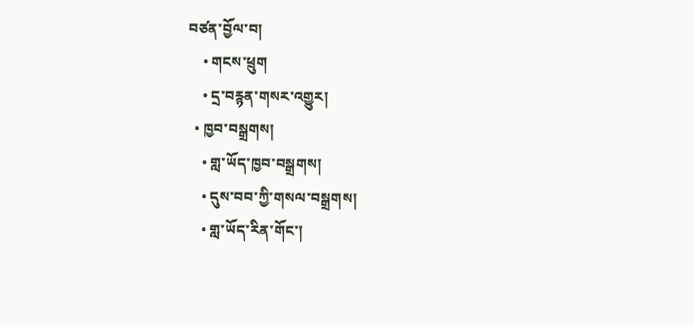བཙན་བྱོལ་བ།
    • གངས་ཕྲུག
    • དྲ་བརྙན་གསར་འགྱུར།
  • ཁྱབ་བསྒྲགས།
    • གླ་ཡོད་ཁྱབ་བསྒྲགས།
    • དུས་བབ་ཀྱི་གསལ་བསྒྲགས།
    • གླ་ཡོད་རིན་གོང་།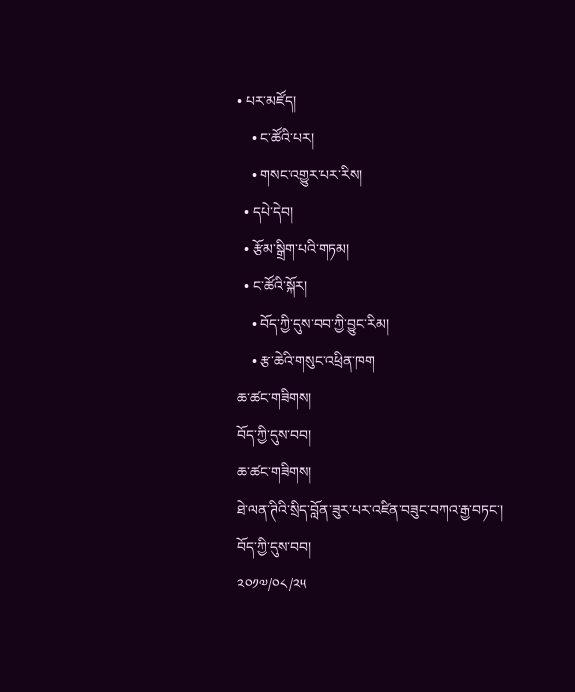• པར་མཛོད།
    • ང་ཚོའི་པར།
    • གསང་འགྱུར་པར་རིས།
  • དཔེ་དེབ།
  • རྩོམ་སྒྲིག་པའི་གཏམ།
  • ང་ཚོའི་སྐོར།
    • བོད་ཀྱི་དུས་བབ་ཀྱི་བྱུང་རིམ།
    • རྩ་ཆེའི་གསུང་འཕྲིན་ཁག
ཆ་ཚང་གཟིགས།
བོད་ཀྱི་དུས་བབ།
ཆ་ཚང་གཟིགས།
ཐེ་ལན་ཊིའི་སྲིད་བློན་ཟུར་པར་འཛིན་བཟུང་བཀའ་རྒྱ་བཏང་།
བོད་ཀྱི་དུས་བབ།
༢༠༡༧/༠༨/༢༥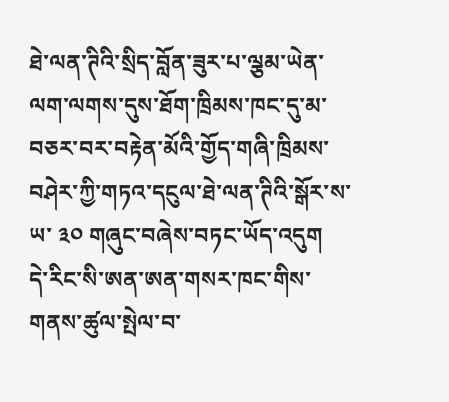ཐེ་ལན་ཊིའི་སྲིད་བློན་ཟུར་པ་ལྕམ་ཡེན་ལག་ལགས་དུས་ཐོག་ཁྲིམས་ཁང་དུ་མ་བཅར་བར་བརྟེན་མོའི་གྱོད་གཞི་ཁྲིམས་བཤེར་ཀྱི་གཏའ་དངུལ་ཐེ་ལན་ཊིའི་སྒོར་ས་ཡ་ ༣༠ གཞུང་བཞེས་བཏང་ཡོད་འདུག
དེ་རིང་སི་ཨན་ཨན་གསར་ཁང་གིས་གནས་ཚུལ་སྤེལ་བ་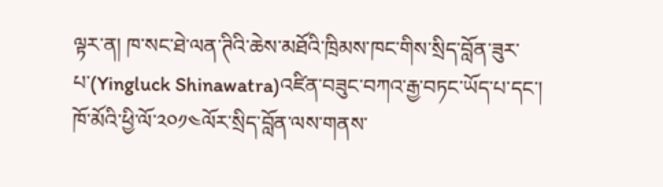ལྟར་ན། ཁ་སང་ཐེ་ལན་ཊིའི་ཆེས་མཐོའི་ཁྲིམས་ཁང་གིས་སྲིད་བློན་ཟུར་པ་(Yingluck Shinawatra)འཛིན་བཟུང་བཀའ་རྒྱ་བཏང་ཡོད་པ་དང་། ཁོ་མོའི་ཕྱི་ལོ་༢༠༡༤ལོར་སྲིད་བློན་ལས་གནས་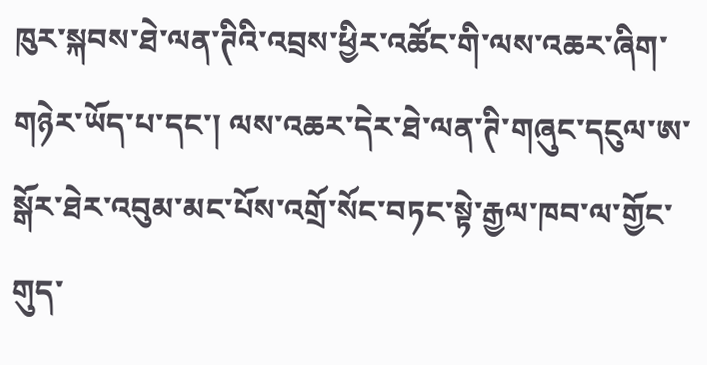ཁུར་སྐབས་ཐེ་ལན་ཊིའི་འབྲས་ཕྱིར་འཚོང་གི་ལས་འཆར་ཞིག་གཉེར་ཡོད་པ་དང་། ལས་འཆར་དེར་ཐེ་ལན་ཊི་གཞུང་དངུལ་ཨ་སྒོར་ཐེར་འབུམ་མང་པོས་འགྲོ་སོང་བཏང་སྟེ་རྒྱལ་ཁབ་ལ་གྱོང་གུད་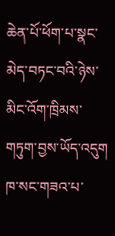ཆེན་པོ་ཕོག་པ་སྣང་མེད་བཏང་བའི་ཉེས་མིང་འོག་ཁྲིམས་གཏུག་བྱས་ཡོད་འདུག
ཁ་སང་གཟའ་པ་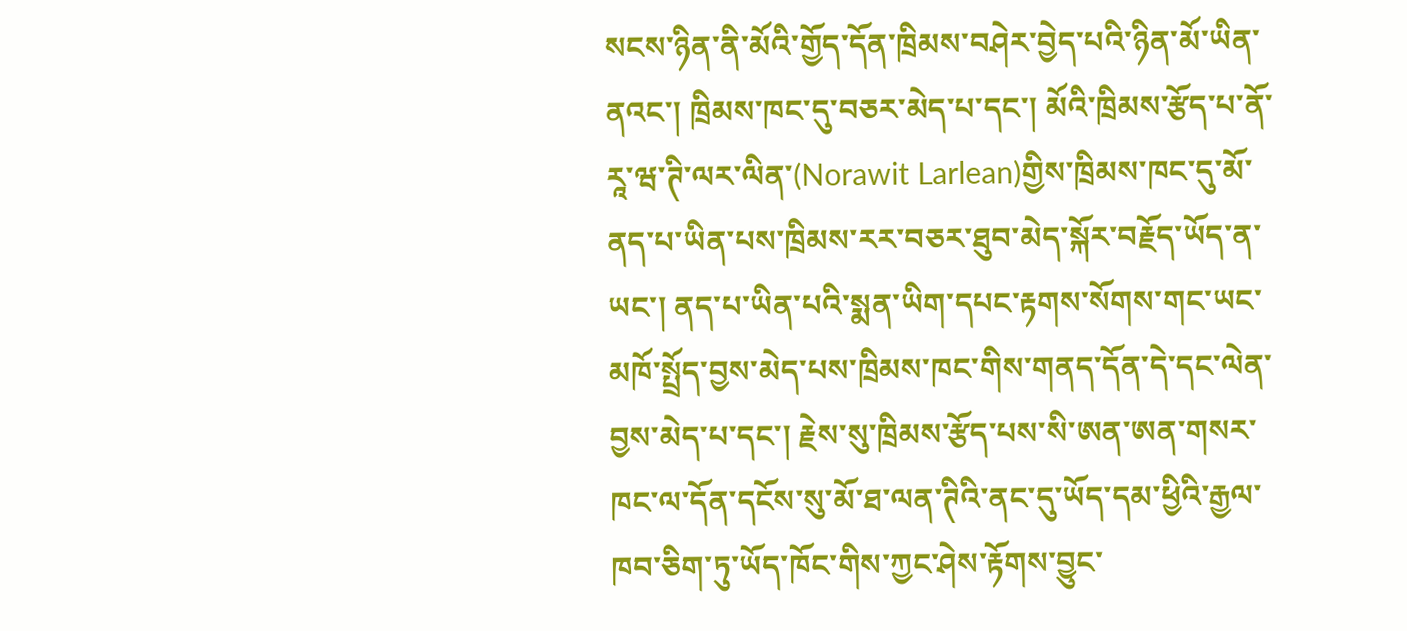སངས་ཉིན་ནི་མོའི་གྱོད་དོན་ཁྲིམས་བཤེར་བྱེད་པའི་ཉིན་མོ་ཡིན་ནའང་། ཁྲིམས་ཁང་དུ་བཅར་མེད་པ་དང་། མོའི་ཁྲིམས་རྩོད་པ་ནོ་རཱ་ཝ་ཊི་ལར་ལིན་(Norawit Larlean)གྱིས་ཁྲིམས་ཁང་དུ་མོ་ནད་པ་ཡིན་པས་ཁྲིམས་རར་བཅར་ཐུབ་མེད་སྐོར་བརྗོད་ཡོད་ན་ཡང་། ནད་པ་ཡིན་པའི་སྨན་ཡིག་དཔང་རྟགས་སོགས་གང་ཡང་མཁོ་སྤྲོད་བྱས་མེད་པས་ཁྲིམས་ཁང་གིས་གནད་དོན་དེ་དང་ལེན་བྱས་མེད་པ་དང་། རྗེས་སུ་ཁྲིམས་རྩོད་པས་སི་ཨན་ཨན་གསར་ཁང་ལ་དོན་དངོས་སུ་མོ་ཐ་ལན་ཊིའི་ནང་དུ་ཡོད་དམ་ཕྱིའི་རྒྱལ་ཁབ་ཅིག་ཏུ་ཡོད་ཁོང་གིས་ཀྱང་ཤེས་རྟོགས་བྱུང་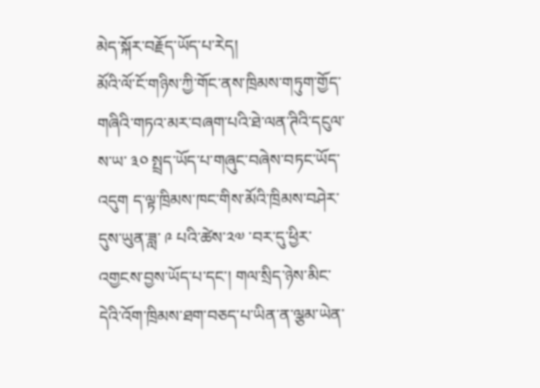མེད་སྐོར་བརྗོད་ཡོད་པ་རེད།
མོའི་ལོ་ངོ་གཉིས་ཀྱི་གོང་ནས་ཁྲིམས་གཏུག་གྱོད་གཞིའི་གཏའ་མར་བཞག་པའི་ཐེ་ལན་ཊིའི་དངུལ་ས་ཡ་ ༣༠ སྤྲད་ཡོད་པ་གཞུང་བཞེས་བཏང་ཡོད་འདུག ད་ལྟ་ཁྲིམས་ཁང་གིས་མོའི་ཁྲིམས་བཤེར་དུས་ཡུན་ཟླ་ ༩ པའི་ཚེས་༢༧ ་བར་དུ་ཕྱིར་འགྱངས་བྱས་ཡོད་པ་དང་། གལ་སྲིད་ཉེས་མིང་དེའི་འོག་ཁྲིམས་ཐག་བཅད་པ་ཡིན་ན་ལྕམ་ཡེན་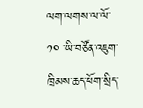ལག་ལགས་ལ་ལོ་ ༡༠ ་ཡི་བཙོན་འཇུག་ཁྲིམས་ཆད་ཕོག་སྲིད་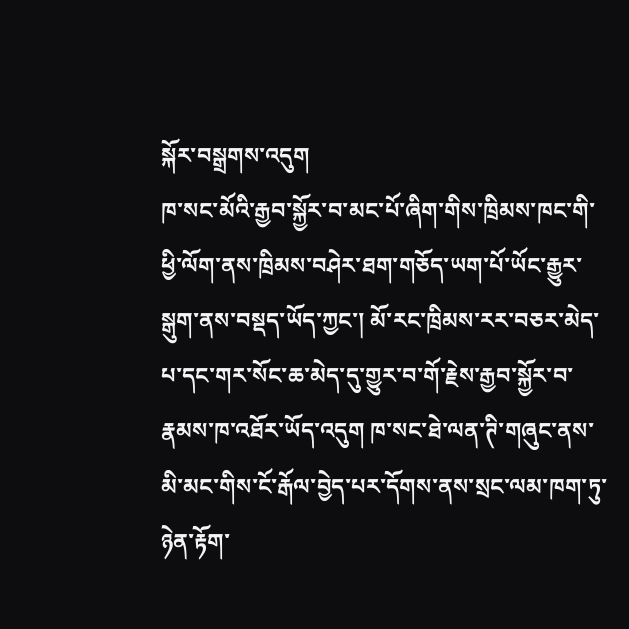སྐོར་བསྒྲགས་འདུག
ཁ་སང་མོའི་རྒྱབ་སྐྱོར་བ་མང་པོ་ཞིག་གིས་ཁྲིམས་ཁང་གི་ཕྱི་ལོག་ནས་ཁྲིམས་བཤེར་ཐག་གཅོད་ཡག་པོ་ཡོང་རྒྱུར་སྒུག་ནས་བསྡད་ཡོད་ཀྱང་། མོ་རང་ཁྲིམས་རར་བཅར་མེད་པ་དང་གར་སོང་ཆ་མེད་དུ་གྱུར་བ་གོ་རྗེས་རྒྱབ་སྐྱོར་བ་རྣམས་ཁ་འཐོར་ཡོད་འདུག ཁ་སང་ཐེ་ལན་ཊི་གཞུང་ནས་མི་མང་གིས་ངོ་རྒོལ་བྱེད་པར་དོགས་ནས་སྲང་ལམ་ཁག་ཏུ་ཉེན་རྟོག་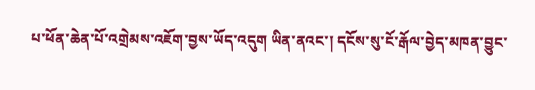པ་ཕོན་ཆེན་པོ་འགྲེམས་འཇོག་བྱས་ཡོད་འདུག ཡིན་ནའང་། དངོས་སུ་ངོ་རྒོལ་བྱེད་མཁན་བྱུང་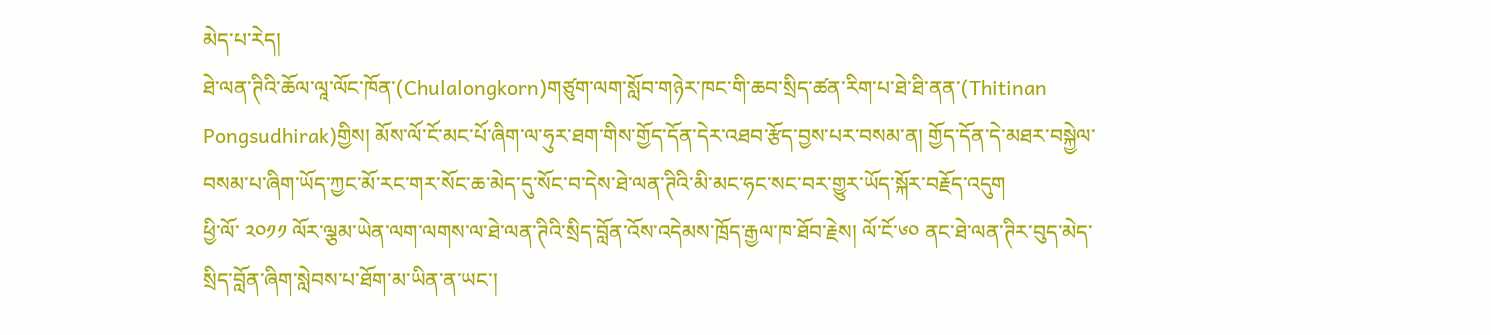མེད་པ་རེད།
ཐེ་ལན་ཊིའི་ཆོལ་ལཱ་ལོང་ཁོན་(Chulalongkorn)གཙུག་ལག་སློབ་གཉེར་ཁང་གི་ཆབ་སྲིད་ཚན་རིག་པ་ཐེ་ཐི་ནན་(Thitinan Pongsudhirak)གྱིས། མོས་ལོ་ངོ་མང་པོ་ཞིག་ལ་ཧུར་ཐག་གིས་གྱོད་དོན་དེར་འཐབ་རྩོད་བྱས་པར་བསམ་ན། གྱོད་དོན་དེ་མཐར་བསྐྱེལ་བསམ་པ་ཞིག་ཡོད་ཀྱང་མོ་རང་གར་སོང་ཆ་མེད་དུ་སོང་བ་དེས་ཐེ་ལན་ཊིའི་མི་མང་ཧང་སང་བར་གྱུར་ཡོད་སྐོར་བརྗོད་འདུག
ཕྱི་ལོ་ ༢༠༡༡ ལོར་ལྕམ་ཡེན་ལག་ལགས་ལ་ཐེ་ལན་ཊིའི་སྲིད་བློན་འོས་འདེམས་ཁྲོད་རྒྱལ་ཁ་ཐོབ་རྗེས། ལོ་ངོ་༦༠ ནང་ཐེ་ལན་ཊིར་བུད་མེད་སྲིད་བློན་ཞིག་སླེབས་པ་ཐོག་མ་ཡིན་ན་ཡང་།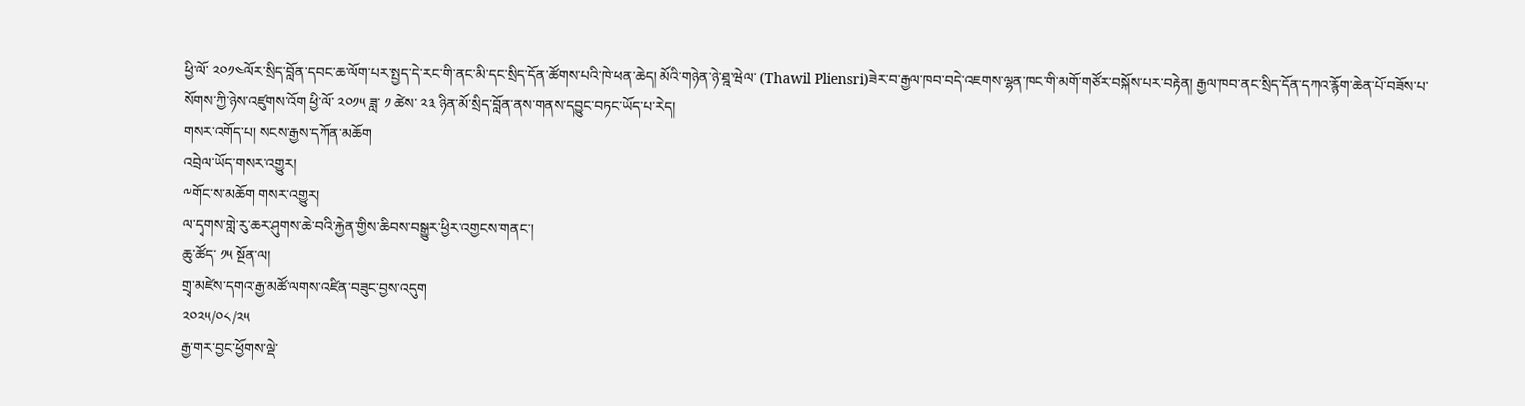ཕྱི་ལོ་ ༢༠༡༤ལོར་སྲིད་བློན་དབང་ཆ་ལོག་པར་སྤྱད་དེ་རང་གི་ནང་མི་དང་སྲིད་དོན་ཚོགས་པའི་ཁེ་ཕན་ཆེད། མོའི་གཉེན་ཉེ་ཐྰ་ཝེལ་ (Thawil Pliensri)ཟེར་བ་རྒྱལ་ཁབ་བདེ་འཇགས་ལྷན་ཁང་གི་མགོ་གཙོར་བསྐོས་པར་བརྟེན། རྒྱལ་ཁབ་ནང་སྲིད་དོན་དཀའ་རྙོག་ཆེན་པོ་བཟོས་པ་སོགས་ཀྱི་ཉེས་འཛུགས་འོག ཕྱི་ལོ་ ༢༠༡༥ ཟླ་ ༡ ཚེས་ ༢༣ ཉིན་མོ་སྲིད་བློན་ནས་གནས་དབྱུང་བཏང་ཡོད་པ་རེད།
གསར་འགོད་པ། སངས་རྒྱས་དཀོན་མཆོག
འབྲེལ་ཡོད་གསར་འགྱུར།
༸གོང་ས་མཆོག གསར་འགྱུར།
ལ་དྭགས་གླེ་རུ་ཆར་ཤུགས་ཆེ་བའི་རྐྱེན་གྱིས་ཆིབས་བསྒྱུར་ཕྱིར་འགྱངས་གནང་།
ཆུ་ཚོད་ ༡༥ སྔོན་ལ།
གྲྭ་མཛེས་དགའ་རྒྱ་མཚོ་ལགས་འཛིན་བཟུང་བྱས་འདུག
༢༠༢༥/༠༨/༢༥
རྒྱ་གར་བྱང་ཕྱོགས་ལྡེ་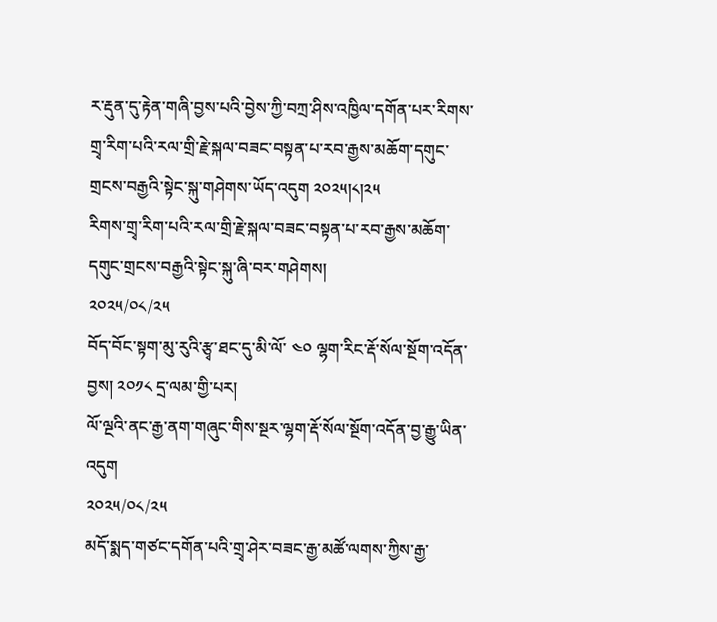ར་རྡུན་དུ་རྟེན་གཞི་བྱས་པའི་བྱེས་ཀྱི་བཀྲ་ཤིས་འཁྱིལ་དགོན་པར་རིགས་གྲྭ་རིག་པའི་རལ་གྲི་རྗེ་སྐལ་བཟང་བསྟན་པ་རབ་རྒྱས་མཆོག་དགུང་གྲངས་བརྒྱའི་སྟེང་སྐུ་གཤེགས་ཡོད་འདུག ༢༠༢༥།༨།༢༥
རིགས་གྲྭ་རིག་པའི་རལ་གྲི་རྗེ་སྐལ་བཟང་བསྟན་པ་རབ་རྒྱས་མཆོག་དགུང་གྲངས་བརྒྱའི་སྟེང་སྐུ་ཞི་བར་གཤེགས།
༢༠༢༥/༠༨/༢༥
བོད་བོང་སྟག་མུ་རུའི་རྩྭ་ཐང་དུ་མི་ལོ་ ༤༠ ལྷག་རིང་རྡོ་སོལ་སྔོག་འདོན་བྱས། ༢༠༡༨ དྲ་ལམ་གྱི་པར།
ལོ་ལྔའི་ནང་རྒྱ་ནག་གཞུང་གིས་སྔར་ལྷག་རྡོ་སོལ་སྔོག་འདོན་བྱ་རྒྱུ་ཡིན་འདུག
༢༠༢༥/༠༨/༢༥
མདོ་སྨད་གཙང་དགོན་པའི་གྲྭ་ཤེར་བཟང་རྒྱ་མཚོ་ལགས་ཀྱིས་རྒྱ་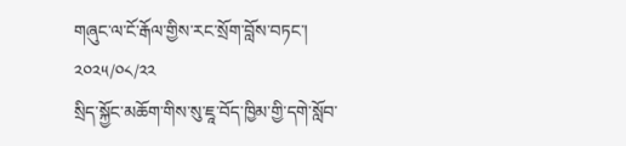གཞུང་ལ་ངོ་རྒོལ་གྱིས་རང་སྲོག་བློས་བཏང་།
༢༠༢༥/༠༨/༢༢
སྲིད་སྐྱོང་མཆོག་གིས་སུ་ཇཱ་བོད་ཁྱིམ་གྱི་དགེ་སློབ་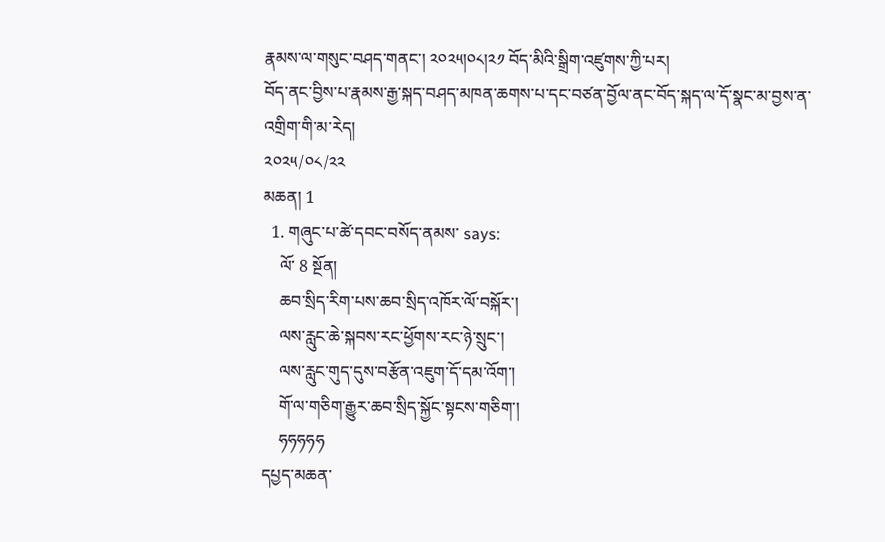རྣམས་ལ་གསུང་བཤད་གནང་། ༢༠༢༥།༠༨།༢༡ བོད་མིའི་སྒྲིག་འཛུགས་ཀྱི་པར།
བོད་ནང་བྱིས་པ་རྣམས་རྒྱ་སྐད་བཤད་མཁན་ཆགས་པ་དང་བཙན་བྱོལ་ནང་བོད་སྐད་ལ་དོ་སྣང་མ་བྱས་ན་འགྲིག་གི་མ་རེད།
༢༠༢༥/༠༨/༢༢
མཆན། 1
  1. གཞུང་པ་ཚེ་དབང་བསོད་ནམས་ says:
    ལོ་ 8 སྔོན།
    ཆབ་སྲིད་རིག་པས་ཆབ་སྲིད་འཁོར་ལོ་བསྐོར་།
    ལས་རླུང་ཆེ་སྐབས་རང་ཕྱོགས་རང་ཉེ་སྲུང་།
    ལས་རླུང་གུད་དུས་བརྩོན་འཇུག་དོ་དམ་འོག་།
    གོ་ལ་གཅིག་རྒྱུར་ཆབ་སྲིད་སྐྱོང་སྟངས་གཅིག་།
    ཧཧཧཧཧ
དཔྱད་མཆན་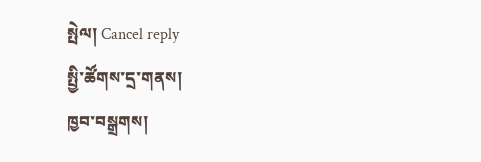སྤེལ། Cancel reply
སྤྱི་ཚོགས་དྲ་གནས།
ཁྱབ་བསྒྲགས།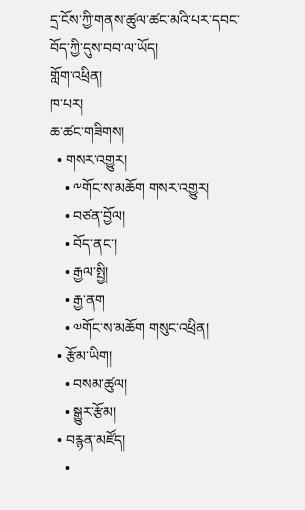དྲ་ངོས་ཀྱི་གནས་ཚུལ་ཚང་མའི་པར་དབང་བོད་ཀྱི་དུས་བབ་ལ་ཡོད།
གློག་འཕྲིན།
ཁ་པར།
ཆ་ཚང་གཟིགས།
  • གསར་འགྱུར།
    • ༸གོང་ས་མཆོག གསར་འགྱུར།
    • བཙན་བྱོལ།
    • བོད་ནང་།
    • རྒྱལ་སྤྱི།
    • རྒྱ་ནག
    • ༧གོང་ས་མཆོག གསུང་འཕྲིན།
  • རྩོམ་ཡིག།
    • བསམ་ཚུལ།
    • སྒྱུར་རྩོམ།
  • བརྙན་མཛོད།
    •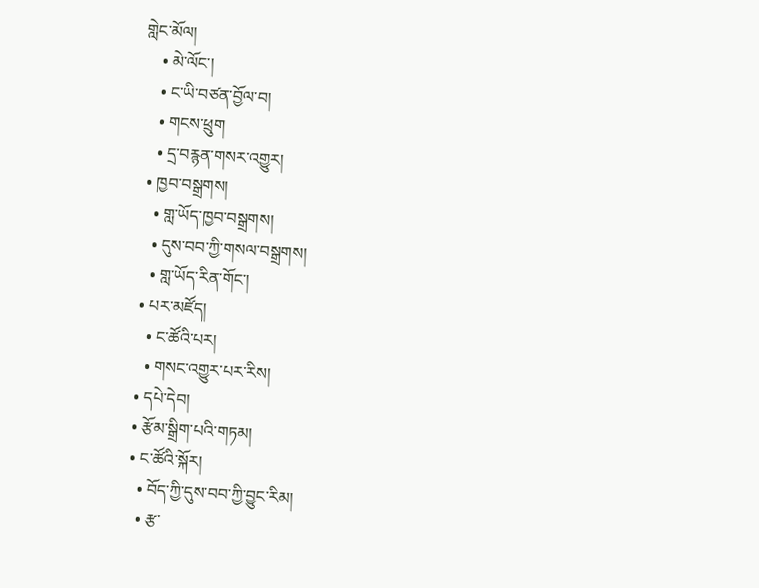གླེང་མོལ།
    • མེ་ལོང་།
    • ང་ཡི་བཙན་བྱོལ་བ།
    • གངས་ཕྲུག
    • དྲ་བརྙན་གསར་འགྱུར།
  • ཁྱབ་བསྒྲགས།
    • གླ་ཡོད་ཁྱབ་བསྒྲགས།
    • དུས་བབ་ཀྱི་གསལ་བསྒྲགས།
    • གླ་ཡོད་རིན་གོང་།
  • པར་མཛོད།
    • ང་ཚོའི་པར།
    • གསང་འགྱུར་པར་རིས།
  • དཔེ་དེབ།
  • རྩོམ་སྒྲིག་པའི་གཏམ།
  • ང་ཚོའི་སྐོར།
    • བོད་ཀྱི་དུས་བབ་ཀྱི་བྱུང་རིམ།
    • རྩ་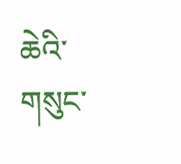ཆེའི་གསུང་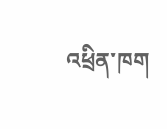འཕྲིན་ཁག